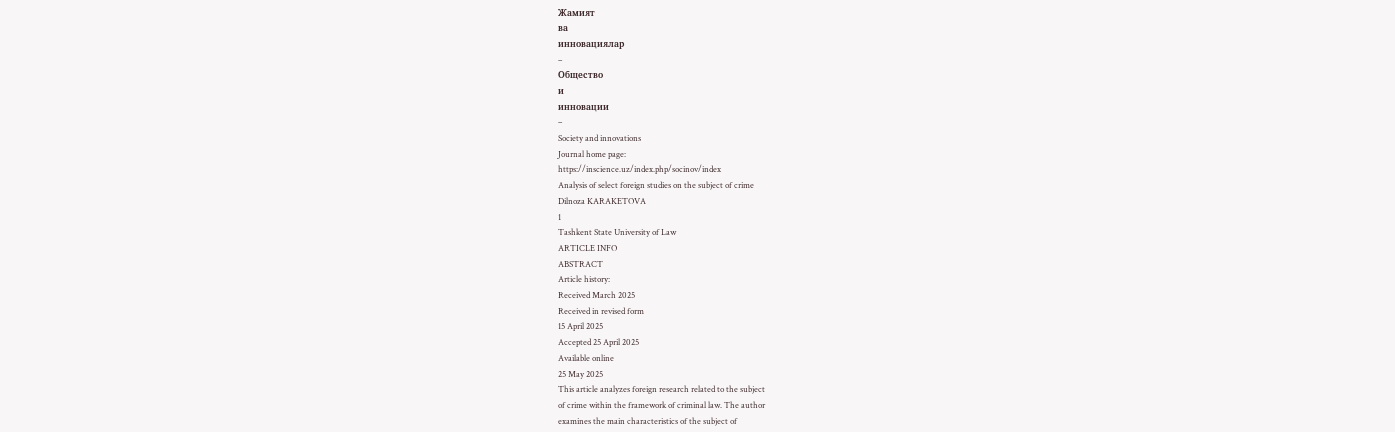Жамият
ва
инновациялар
–
Общество
и
инновации
–
Society and innovations
Journal home page:
https://inscience.uz/index.php/socinov/index
Analysis of select foreign studies on the subject of crime
Dilnoza KARAKETOVA
1
Tashkent State University of Law
ARTICLE INFO
ABSTRACT
Article history:
Received March 2025
Received in revised form
15 April 2025
Accepted 25 April 2025
Available online
25 May 2025
This article analyzes foreign research related to the subject
of crime within the framework of criminal law. The author
examines the main characteristics of the subject of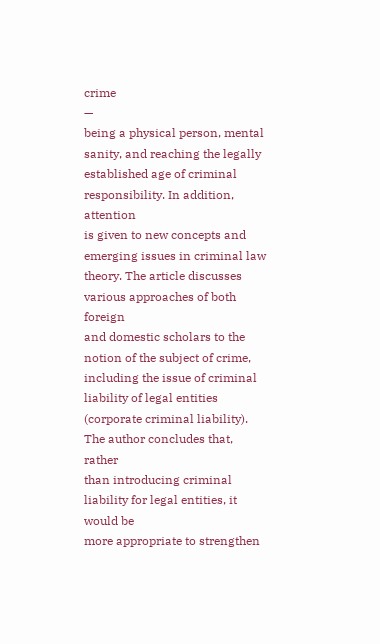crime
—
being a physical person, mental sanity, and reaching the legally
established age of criminal responsibility. In addition, attention
is given to new concepts and emerging issues in criminal law
theory. The article discusses various approaches of both foreign
and domestic scholars to the notion of the subject of crime,
including the issue of criminal liability of legal entities
(corporate criminal liability). The author concludes that, rather
than introducing criminal liability for legal entities, it would be
more appropriate to strengthen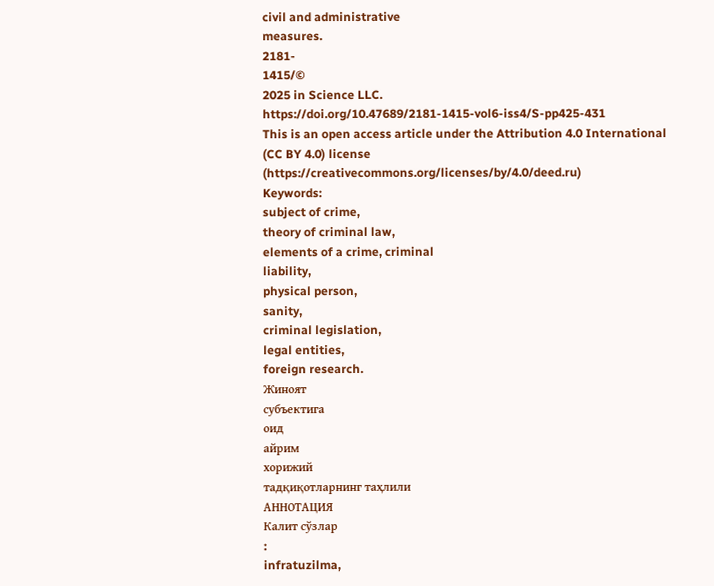civil and administrative
measures.
2181-
1415/©
2025 in Science LLC.
https://doi.org/10.47689/2181-1415-vol6-iss4/S-pp425-431
This is an open access article under the Attribution 4.0 International
(CC BY 4.0) license (https://creativecommons.org/licenses/by/4.0/deed.ru)
Keywords:
subject of crime,
theory of criminal law,
elements of a crime, criminal
liability,
physical person,
sanity,
criminal legislation,
legal entities,
foreign research.
Жиноят
субъектига
оид
айрим
хорижий
тадқиқотларнинг таҳлили
АННОТАЦИЯ
Калит сўзлар
:
infratuzilma,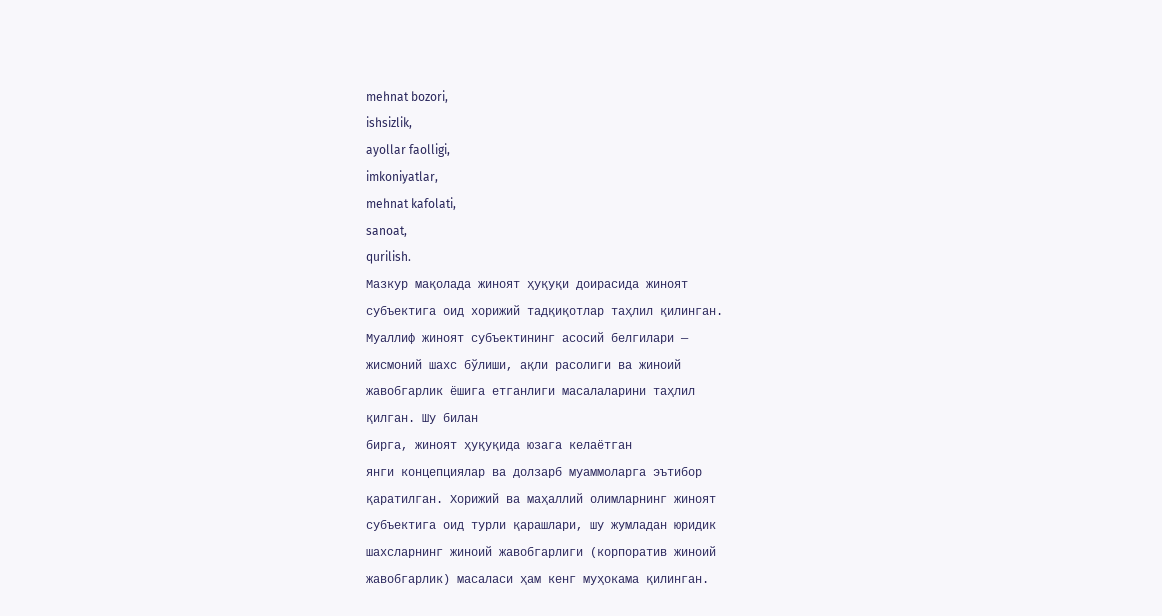mehnat bozori,
ishsizlik,
ayollar faolligi,
imkoniyatlar,
mehnat kafolati,
sanoat,
qurilish.
Мазкур мақолада жиноят ҳуқуқи доирасида жиноят
субъектига оид хорижий тадқиқотлар таҳлил қилинган.
Муаллиф жиноят субъектининг асосий белгилари —
жисмоний шахс бўлиши, ақли расолиги ва жиноий
жавобгарлик ёшига етганлиги масалаларини таҳлил
қилган. Шу билан
бирга, жиноят ҳуқуқида юзага келаётган
янги концепциялар ва долзарб муаммоларга эътибор
қаратилган. Хорижий ва маҳаллий олимларнинг жиноят
субъектига оид турли қарашлари, шу жумладан юридик
шахсларнинг жиноий жавобгарлиги (корпоратив жиноий
жавобгарлик) масаласи ҳам кенг муҳокама қилинган.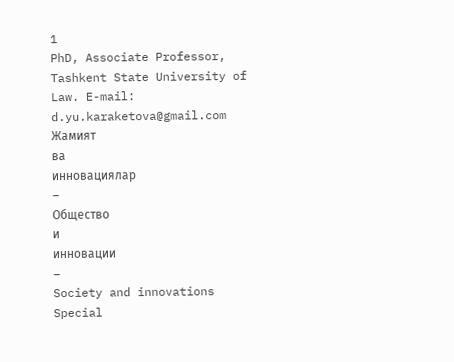1
PhD, Associate Professor, Tashkent State University of Law. E-mail: d.yu.karaketova@gmail.com
Жамият
ва
инновациялар
–
Общество
и
инновации
–
Society and innovations
Special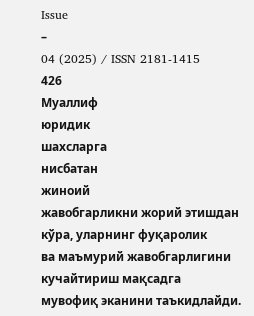Issue
–
04 (2025) / ISSN 2181-1415
426
Муаллиф
юридик
шахсларга
нисбатан
жиноий
жавобгарликни жорий этишдан кўра, уларнинг фуқаролик
ва маъмурий жавобгарлигини кучайтириш мақсадга
мувофиқ эканини таъкидлайди.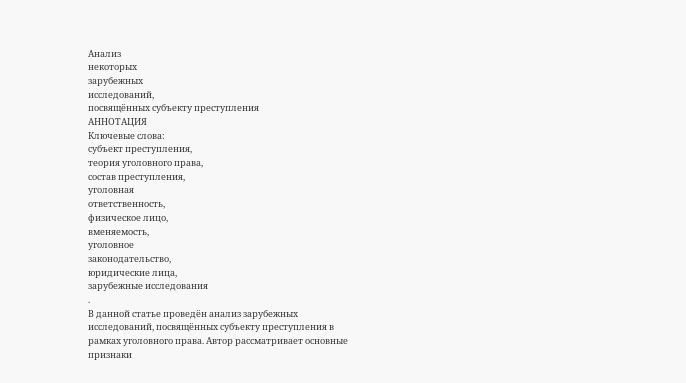Анализ
некоторых
зарубежных
исследований,
посвящённых субъекту преступления
АННОТАЦИЯ
Ключевые слова:
субъект преступления,
теория уголовного права,
состав преступления,
уголовная
ответственность,
физическое лицо,
вменяемость,
уголовное
законодательство,
юридические лица,
зарубежные исследования
.
В данной статье проведён анализ зарубежных
исследований, посвящённых субъекту преступления в
рамках уголовного права. Автор рассматривает основные
признаки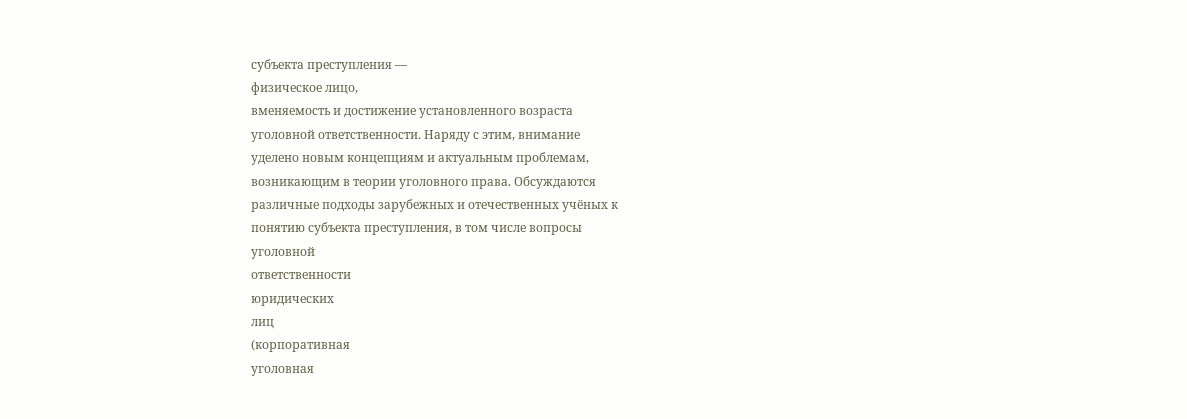субъекта преступления —
физическое лицо,
вменяемость и достижение установленного возраста
уголовной ответственности. Наряду с этим, внимание
уделено новым концепциям и актуальным проблемам,
возникающим в теории уголовного права. Обсуждаются
различные подходы зарубежных и отечественных учёных к
понятию субъекта преступления, в том числе вопросы
уголовной
ответственности
юридических
лиц
(корпоративная
уголовная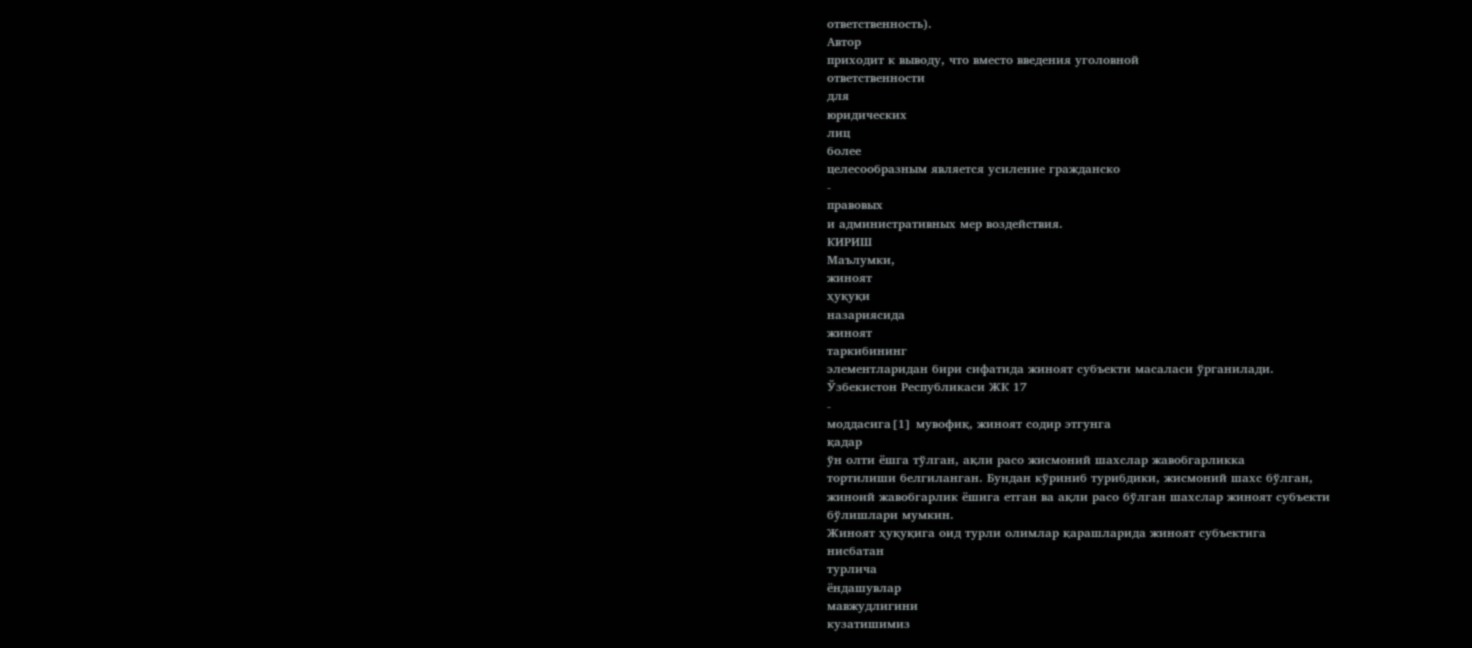ответственность).
Автор
приходит к выводу, что вместо введения уголовной
ответственности
для
юридических
лиц
более
целесообразным является усиление гражданско
-
правовых
и административных мер воздействия.
КИРИШ
Маълумки,
жиноят
ҳуқуқи
назариясида
жиноят
таркибининг
элементларидан бири сифатида жиноят субъекти масаласи ўрганилади.
Ўзбекистон Республикаси ЖК 17
-
моддасига[1] мувофиқ, жиноят содир этгунга
қадар
ўн олти ёшга тўлган, ақли расо жисмоний шахслар жавобгарликка
тортилиши белгиланган. Бундан кўриниб турибдики, жисмоний шахс бўлган,
жиноий жавобгарлик ёшига етган ва ақли расо бўлган шахслар жиноят субъекти
бўлишлари мумкин.
Жиноят ҳуқуқига оид турли олимлар қарашларида жиноят субъектига
нисбатан
турлича
ёндашувлар
мавжудлигини
кузатишимиз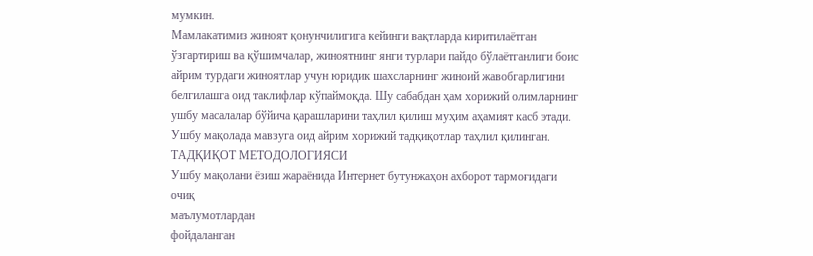мумкин.
Мамлакатимиз жиноят қонунчилигига кейинги вақтларда киритилаётган
ўзгартириш ва қўшимчалар, жиноятнинг янги турлари пайдо бўлаётганлиги боис
айрим турдаги жиноятлар учун юридик шахсларнинг жиноий жавобгарлигини
белгилашга оид таклифлар кўпаймоқда. Шу сабабдан ҳам хорижий олимларнинг
ушбу масалалар бўйича қарашларини таҳлил қилиш муҳим аҳамият касб этади.
Ушбу мақолада мавзуга оид айрим хорижий тадқиқотлар таҳлил қилинган.
ТАДҚИҚОТ МЕТОДОЛОГИЯСИ
Ушбу мақолани ёзиш жараёнида Интернет бутунжаҳон ахборот тармоғидаги
очиқ
маълумотлардан
фойдаланган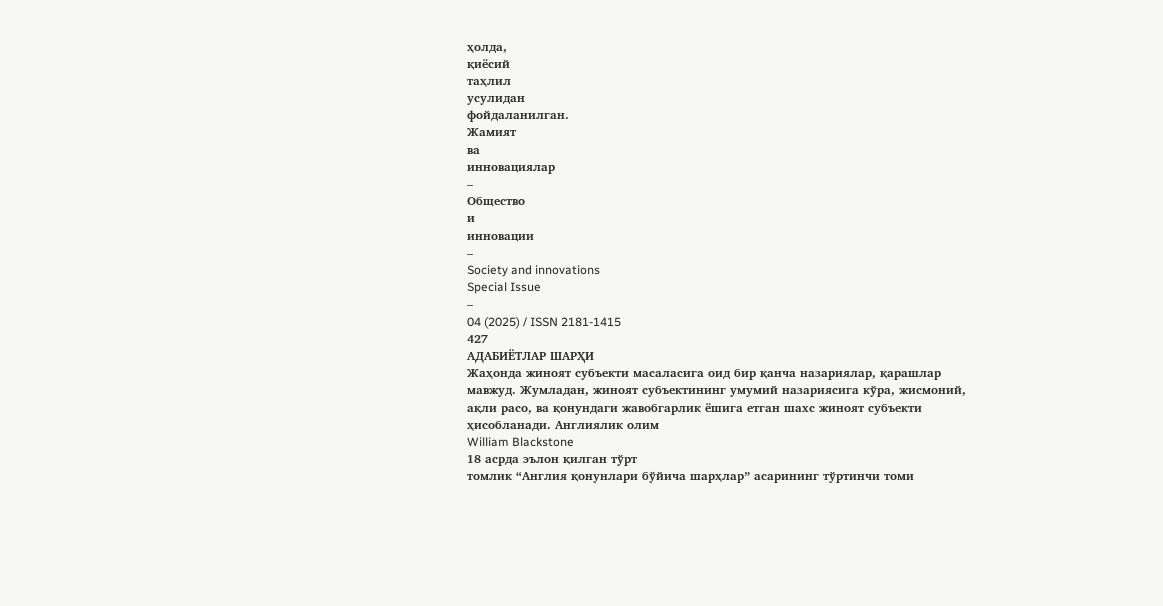ҳолда,
қиёсий
таҳлил
усулидан
фойдаланилган.
Жамият
ва
инновациялар
–
Общество
и
инновации
–
Society and innovations
Special Issue
–
04 (2025) / ISSN 2181-1415
427
АДАБИЁТЛАР ШАРҲИ
Жаҳонда жиноят субъекти масаласига оид бир қанча назариялар, қарашлар
мавжуд. Жумладан, жиноят субъектининг умумий назариясига кўра, жисмоний,
ақли расо, ва қонундаги жавобгарлик ёшига етган шахс жиноят субъекти
ҳисобланади. Англиялик олим
William Blackstone
18 асрда эълон қилган тўрт
томлик “Англия қонунлари бўйича шарҳлар” асарининг тўртинчи томи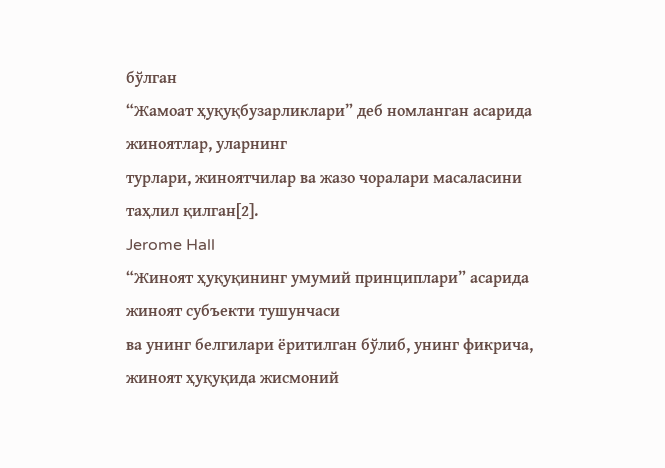бўлган
“Жамоат ҳуқуқбузарликлари” деб номланган асарида жиноятлар, уларнинг
турлари, жиноятчилар ва жазо чоралари масаласини таҳлил қилган[2].
Jerome Hall
“Жиноят ҳуқуқининг умумий принциплари” асарида жиноят субъекти тушунчаси
ва унинг белгилари ёритилган бўлиб, унинг фикрича, жиноят ҳуқуқида жисмоний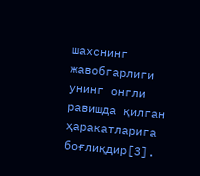шахснинг жавобгарлиги унинг онгли равишда қилган ҳаракатларига
боғлиқдир[3].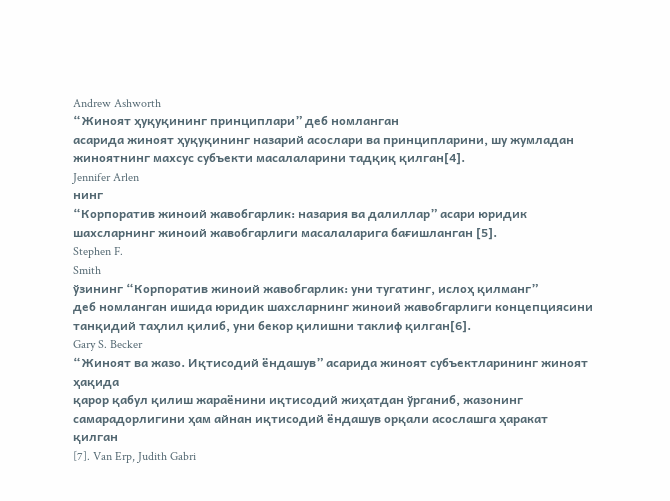Andrew Ashworth
“Жиноят ҳуқуқининг принциплари” деб номланган
асарида жиноят ҳуқуқининг назарий асослари ва принципларини, шу жумладан
жиноятнинг махсус субъекти масалаларини тадқиқ қилган[4].
Jennifer Arlen
нинг
“Корпоратив жиноий жавобгарлик: назария ва далиллар” асари юридик
шахсларнинг жиноий жавобгарлиги масалаларига бағишланган [5].
Stephen F.
Smith
ўзининг “Корпоратив жиноий жавобгарлик: уни тугатинг, ислоҳ қилманг”
деб номланган ишида юридик шахсларнинг жиноий жавобгарлиги концепциясини
танқидий таҳлил қилиб, уни бекор қилишни таклиф қилган[6].
Gary S. Becker
“Жиноят ва жазо. Иқтисодий ёндашув” асарида жиноят субъектларининг жиноят
ҳақида
қарор қабул қилиш жараёнини иқтисодий жиҳатдан ўрганиб, жазонинг
самарадорлигини ҳам айнан иқтисодий ёндашув орқали асослашга ҳаракат
қилган
[7]. Van Erp, Judith Gabri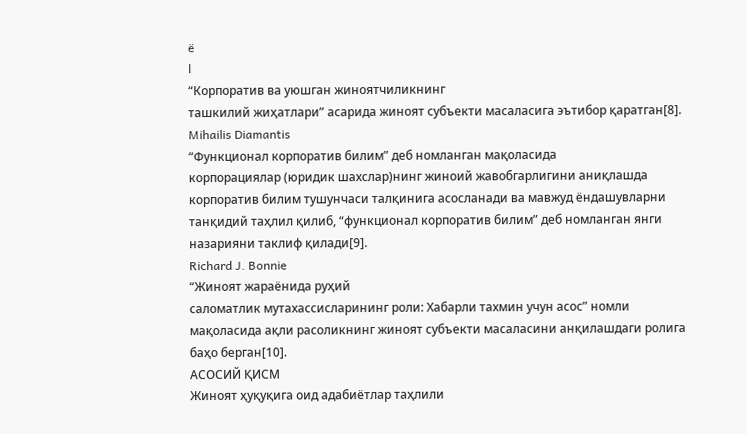ë
l
“Корпоратив ва уюшган жиноятчиликнинг
ташкилий жиҳатлари” асарида жиноят субъекти масаласига эътибор қаратган[8].
Mihailis Diamantis
“Функционал корпоратив билим” деб номланган мақоласида
корпорациялар (юридик шахслар)нинг жиноий жавобгарлигини аниқлашда
корпоратив билим тушунчаси талқинига асосланади ва мавжуд ёндашувларни
танқидий таҳлил қилиб, “функционал корпоратив билим” деб номланган янги
назарияни таклиф қилади[9].
Richard J. Bonnie
“Жиноят жараёнида руҳий
саломатлик мутахассисларининг роли: Хабарли тахмин учун асос” номли
мақоласида ақли расоликнинг жиноят субъекти масаласини анқилашдаги ролига
баҳо берган[10].
АСОСИЙ ҚИСМ
Жиноят ҳуқуқига оид адабиётлар таҳлили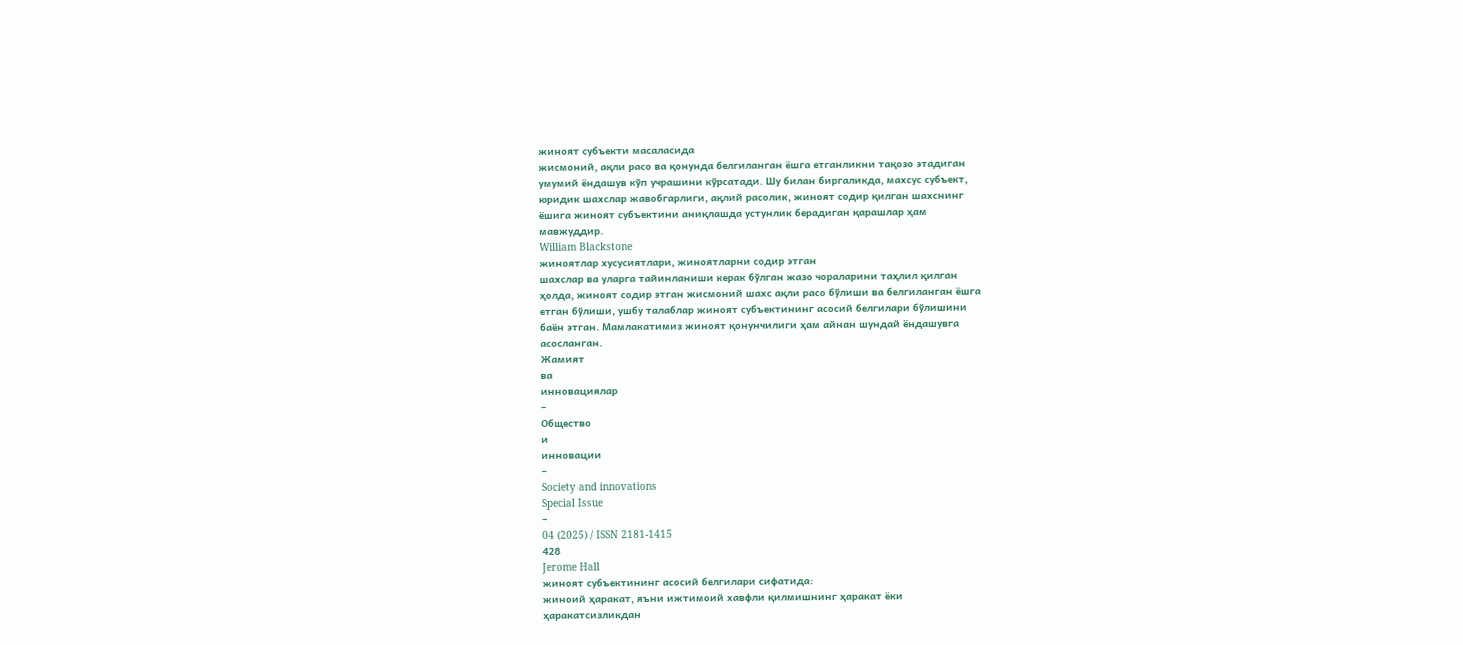жиноят субъекти масаласида
жисмоний, ақли расо ва қонунда белгиланган ёшга етганликни тақозо этадиган
умумий ёндашув кўп учрашини кўрсатади. Шу билан биргаликда, махсус субъект,
юридик шахслар жавобгарлиги, ақлий расолик, жиноят содир қилган шахснинг
ёшига жиноят субъектини аниқлашда устунлик берадиган қарашлар ҳам
мавжуддир.
William Blackstone
жиноятлар хусусиятлари, жиноятларни содир этган
шахслар ва уларга тайинланиши керак бўлган жазо чораларини таҳлил қилган
ҳолда, жиноят содир этган жисмоний шахс ақли расо бўлиши ва белгиланган ёшга
етган бўлиши, ушбу талаблар жиноят субъектининг асосий белгилари бўлишини
баён этган. Мамлакатимиз жиноят қонунчилиги ҳам айнан шундай ёндашувга
асосланган.
Жамият
ва
инновациялар
–
Общество
и
инновации
–
Society and innovations
Special Issue
–
04 (2025) / ISSN 2181-1415
428
Jerome Hall
жиноят субъектининг асосий белгилари сифатида:
жиноий ҳаракат, яъни ижтимоий хавфли қилмишнинг ҳаракат ёки
ҳаракатсизликдан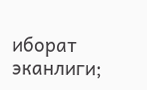иборат эканлиги;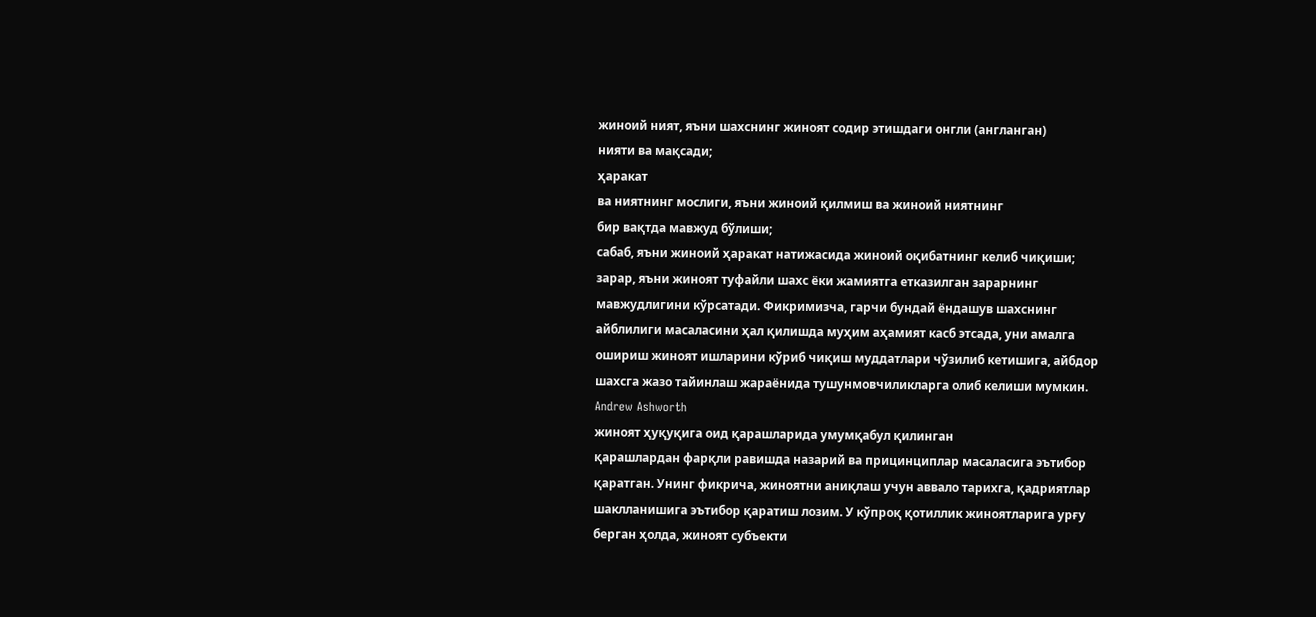жиноий ният, яъни шахснинг жиноят содир этишдаги онгли (англанган)
нияти ва мақсади;
ҳаракат
ва ниятнинг мослиги, яъни жиноий қилмиш ва жиноий ниятнинг
бир вақтда мавжуд бўлиши;
сабаб, яъни жиноий ҳаракат натижасида жиноий оқибатнинг келиб чиқиши;
зарар, яъни жиноят туфайли шахс ёки жамиятга етказилган зарарнинг
мавжудлигини кўрсатади. Фикримизча, гарчи бундай ёндашув шахснинг
айблилиги масаласини ҳал қилишда муҳим аҳамият касб этсада, уни амалга
ошириш жиноят ишларини кўриб чиқиш муддатлари чўзилиб кетишига, айбдор
шахсга жазо тайинлаш жараёнида тушунмовчиликларга олиб келиши мумкин.
Andrew Ashworth
жиноят ҳуқуқига оид қарашларида умумқабул қилинган
қарашлардан фарқли равишда назарий ва прицинциплар масаласига эътибор
қаратган. Унинг фикрича, жиноятни аниқлаш учун аввало тарихга, қадриятлар
шаклланишига эътибор қаратиш лозим. У кўпроқ қотиллик жиноятларига урғу
берган ҳолда, жиноят субъекти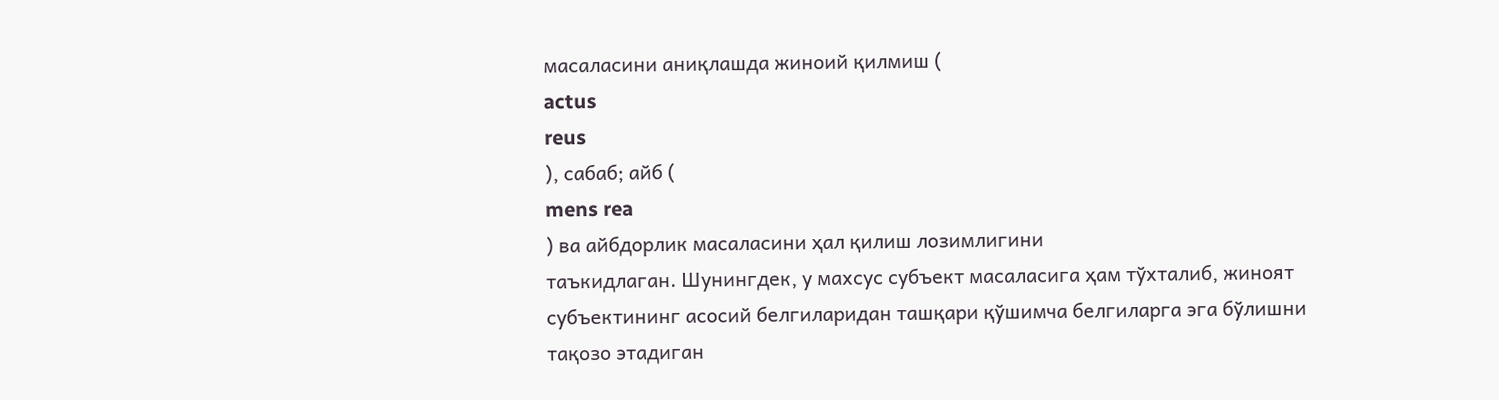масаласини аниқлашда жиноий қилмиш (
actus
reus
), сабаб; айб (
mens rea
) ва айбдорлик масаласини ҳал қилиш лозимлигини
таъкидлаган. Шунингдек, у махсус субъект масаласига ҳам тўхталиб, жиноят
субъектининг асосий белгиларидан ташқари қўшимча белгиларга эга бўлишни
тақозо этадиган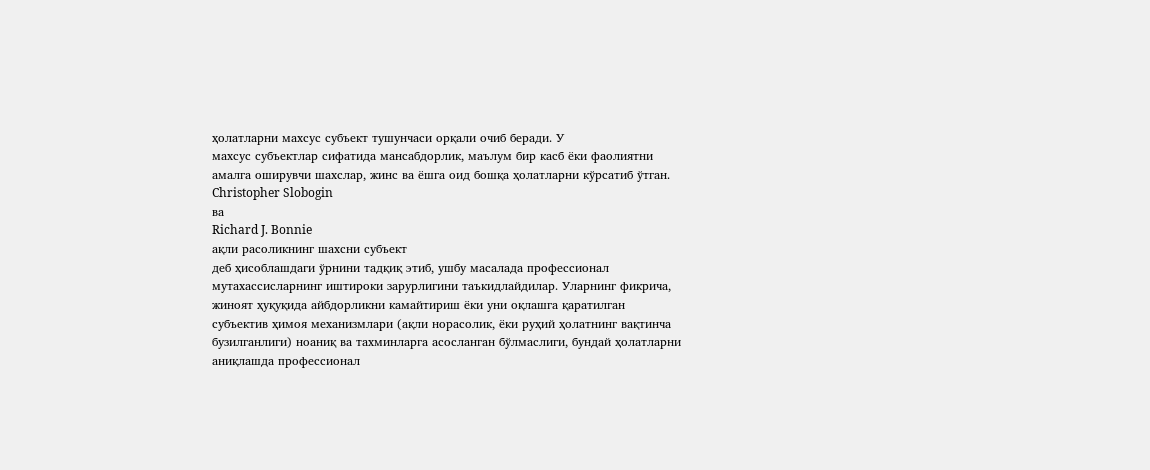ҳолатларни махсус субъект тушунчаси орқали очиб беради. У
махсус субъектлар сифатида мансабдорлик, маълум бир касб ёки фаолиятни
амалга оширувчи шахслар, жинс ва ёшга оид бошқа ҳолатларни кўрсатиб ўтган.
Christopher Slobogin
ва
Richard J. Bonnie
ақли расоликнинг шахсни субъект
деб ҳисоблашдаги ўрнини тадқиқ этиб, ушбу масалада профессионал
мутахассисларнинг иштироки зарурлигини таъкидлайдилар. Уларнинг фикрича,
жиноят ҳуқуқида айбдорликни камайтириш ёки уни оқлашга қаратилган
субъектив ҳимоя механизмлари (ақли норасолик, ёки руҳий ҳолатнинг вақтинча
бузилганлиги) ноаниқ ва тахминларга асосланган бўлмаслиги, бундай ҳолатларни
аниқлашда профессионал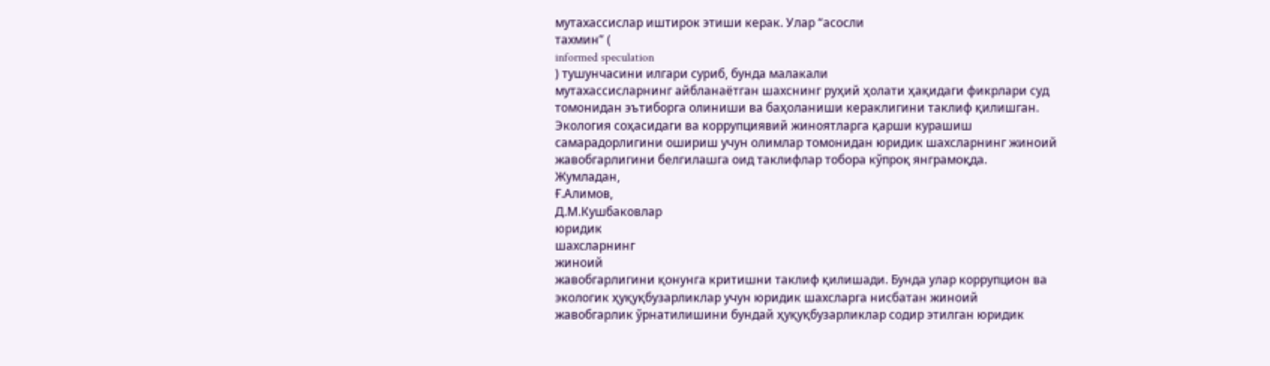мутахассислар иштирок этиши керак. Улар “асосли
тахмин” (
informed speculation
) тушунчасини илгари суриб, бунда малакали
мутахассисларнинг айбланаётган шахснинг руҳий ҳолати ҳақидаги фикрлари суд
томонидан эътиборга олиниши ва баҳоланиши кераклигини таклиф қилишган.
Экология соҳасидаги ва коррупциявий жиноятларга қарши курашиш
самарадорлигини ошириш учун олимлар томонидан юридик шахсларнинг жиноий
жавобгарлигини белгилашга оид таклифлар тобора кўпроқ янграмоқда.
Жумладан,
Ғ.Алимов,
Д.М.Кушбаковлар
юридик
шахсларнинг
жиноий
жавобгарлигини қонунга критишни таклиф қилишади. Бунда улар коррупцион ва
экологик ҳуқуқбузарликлар учун юридик шахсларга нисбатан жиноий
жавобгарлик ўрнатилишини бундай ҳуқуқбузарликлар содир этилган юридик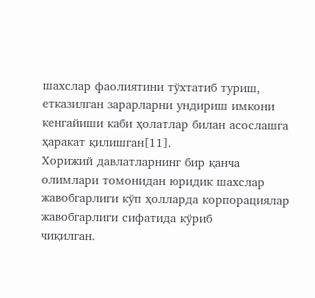шахслар фаолиятини тўхтатиб туриш, етказилган зарарларни ундириш имкони
кенгайиши каби ҳолатлар билан асослашга ҳаракат қилишган[11].
Хорижий давлатларнинг бир қанча олимлари томонидан юридик шахслар
жавобгарлиги кўп ҳолларда корпорациялар жавобгарлиги сифатида кўриб
чиқилган.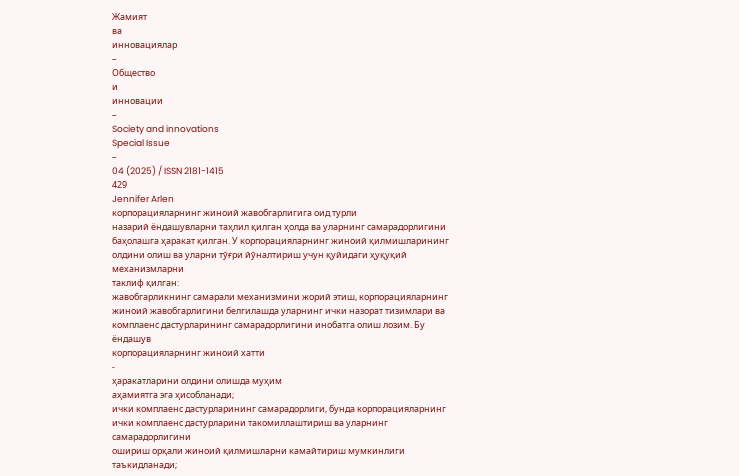Жамият
ва
инновациялар
–
Общество
и
инновации
–
Society and innovations
Special Issue
–
04 (2025) / ISSN 2181-1415
429
Jennifer Arlen
корпорацияларнинг жиноий жавобгарлигига оид турли
назарий ёндашувларни таҳлил қилган ҳолда ва уларнинг самарадорлигини
баҳолашга ҳаракат қилган. У корпорацияларнинг жиноий қилмишларининг
олдини олиш ва уларни тўғри йўналтириш учун қуйидаги ҳуқуқий механизмларни
таклиф қилган:
жавобгарликнинг самарали механизмини жорий этиш, корпорацияларнинг
жиноий жавобгарлигини белгилашда уларнинг ички назорат тизимлари ва
комплаенс дастурларининг самарадорлигини инобатга олиш лозим. Бу ёндашув
корпорацияларнинг жиноий хатти
-
ҳаракатларини олдини олишда муҳим
аҳамиятга эга ҳисобланади;
ички комплаенс дастурларининг самарадорлиги, бунда корпорацияларнинг
ички комплаенс дастурларини такомиллаштириш ва уларнинг самарадорлигини
ошириш орқали жиноий қилмишларни камайтириш мумкинлиги таъкидланади;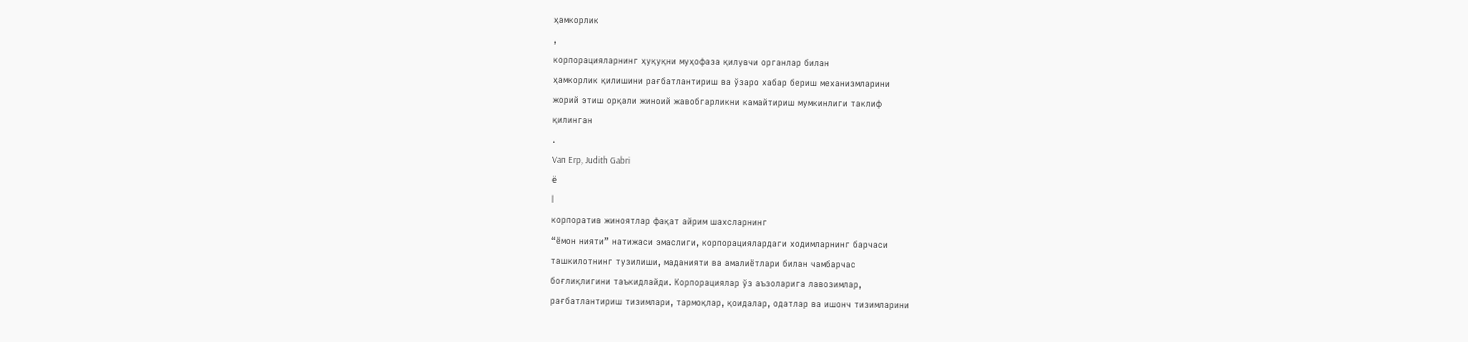ҳамкорлик
,
корпорацияларнинг ҳуқуқни муҳофаза қилувчи органлар билан
ҳамкорлик қилишини рағбатлантириш ва ўзаро хабар бериш механизмларини
жорий этиш орқали жиноий жавобгарликни камайтириш мумкинлиги таклиф
қилинган
.
Van Erp, Judith Gabri
ë
l
корпоратив жиноятлар фақат айрим шахсларнинг
“ёмон нияти” натижаси эмаслиги, корпорациялардаги ходимларнинг барчаси
ташкилотнинг тузилиши, маданияти ва амалиётлари билан чамбарчас
боғлиқлигини таъкидлайди. Корпорациялар ўз аъзоларига лавозимлар,
рағбатлантириш тизимлари, тармоқлар, қоидалар, одатлар ва ишонч тизимларини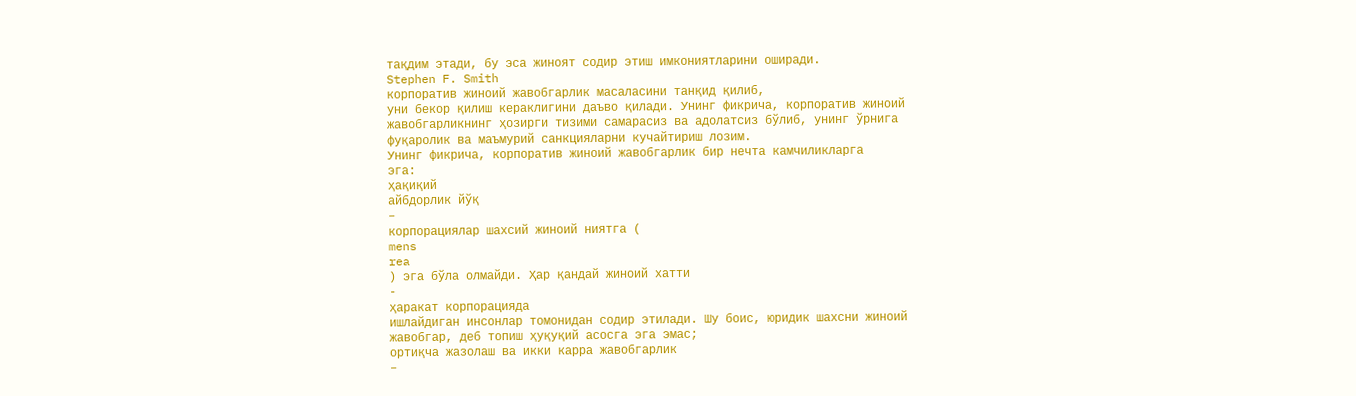тақдим этади, бу эса жиноят содир этиш имкониятларини оширади.
Stephen F. Smith
корпоратив жиноий жавобгарлик масаласини танқид қилиб,
уни бекор қилиш кераклигини даъво қилади. Унинг фикрича, корпоратив жиноий
жавобгарликнинг ҳозирги тизими самарасиз ва адолатсиз бўлиб, унинг ўрнига
фуқаролик ва маъмурий санкцияларни кучайтириш лозим.
Унинг фикрича, корпоратив жиноий жавобгарлик бир нечта камчиликларга
эга:
ҳақиқий
айбдорлик йўқ
–
корпорациялар шахсий жиноий ниятга (
mens
rea
) эга бўла олмайди. Ҳар қандай жиноий хатти
-
ҳаракат корпорацияда
ишлайдиган инсонлар томонидан содир этилади. Шу боис, юридик шахсни жиноий
жавобгар, деб топиш ҳуқуқий асосга эга эмас;
ортиқча жазолаш ва икки карра жавобгарлик
–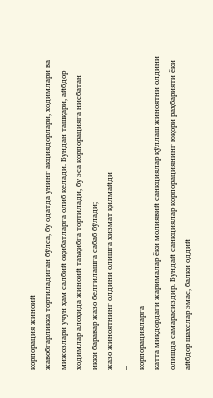корпорация жиноий
жавобгарликка тортиладиган бўлса, бу одатда унинг акциядорлари, ходимлари ва
мижозлари учун ҳам салбий оқибатларга олиб келади. Бундан ташқари, айбдор
ходимлар алоҳида жиноий таъқибга тортилади, бу эса корпорацияга нисбатан
икки баравар жазо белгилашга сабаб бўлади;
жазо жиноятнинг олдини олишга хизмат қилмайди
–
корпорацияларга
катта миқдордаги жарималар ёки молиявий санкциялар қўллаш жиноятни олдини
олишда самарасиздир. Бундай санкциялар корпорациянинг юқори раҳбарияти ёки
айбдор шахслар эмас, балки оддий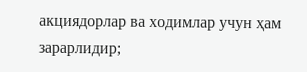акциядорлар ва ходимлар учун ҳам
зарарлидир;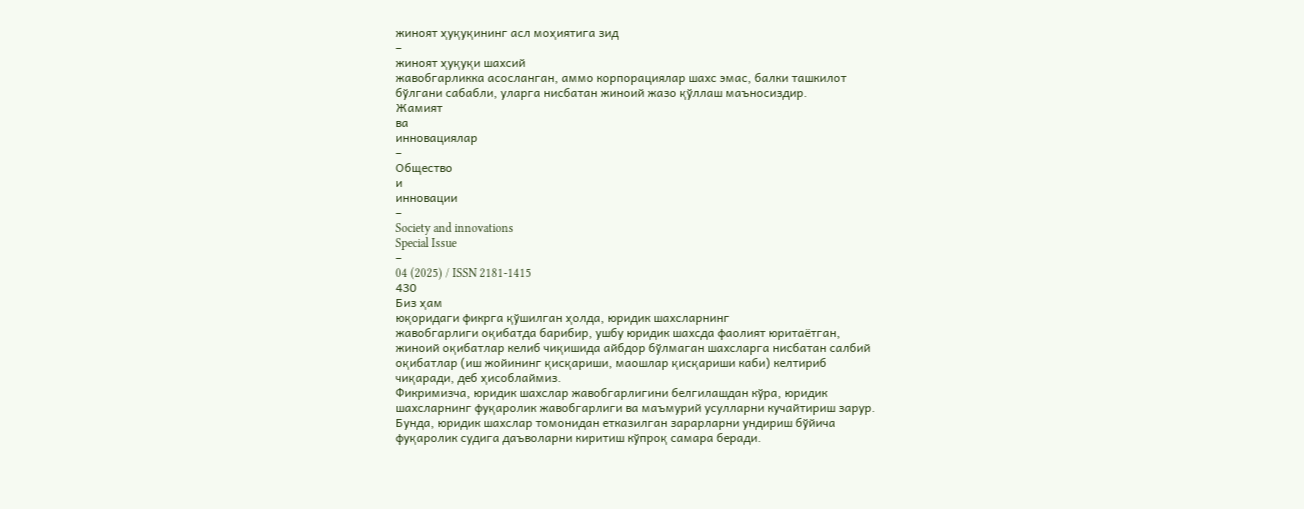жиноят ҳуқуқининг асл моҳиятига зид
–
жиноят ҳуқуқи шахсий
жавобгарликка асосланган, аммо корпорациялар шахс эмас, балки ташкилот
бўлгани сабабли, уларга нисбатан жиноий жазо қўллаш маъносиздир.
Жамият
ва
инновациялар
–
Общество
и
инновации
–
Society and innovations
Special Issue
–
04 (2025) / ISSN 2181-1415
430
Биз ҳам
юқоридаги фикрга қўшилган ҳолда, юридик шахсларнинг
жавобгарлиги оқибатда барибир, ушбу юридик шахсда фаолият юритаётган,
жиноий оқибатлар келиб чиқишида айбдор бўлмаган шахсларга нисбатан салбий
оқибатлар (иш жойининг қисқариши, маошлар қисқариши каби) келтириб
чиқаради, деб ҳисоблаймиз.
Фикримизча, юридик шахслар жавобгарлигини белгилашдан кўра, юридик
шахсларнинг фуқаролик жавобгарлиги ва маъмурий усулларни кучайтириш зарур.
Бунда, юридик шахслар томонидан етказилган зарарларни ундириш бўйича
фуқаролик судига даъволарни киритиш кўпроқ самара беради.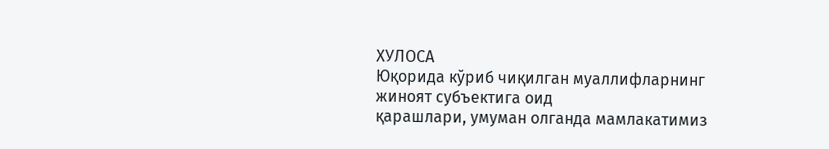ХУЛОСА
Юқорида кўриб чиқилган муаллифларнинг жиноят субъектига оид
қарашлари, умуман олганда мамлакатимиз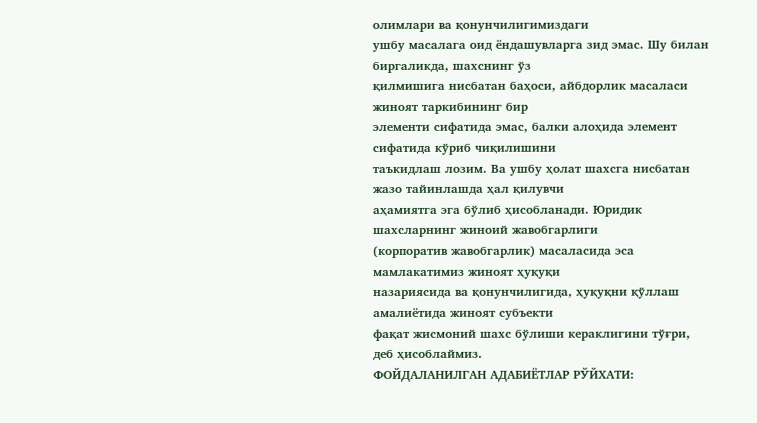олимлари ва қонунчилигимиздаги
ушбу масалага оид ёндашувларга зид эмас. Шу билан биргаликда, шахснинг ўз
қилмишига нисбатан баҳоси, айбдорлик масаласи жиноят таркибининг бир
элементи сифатида эмас, балки алоҳида элемент сифатида кўриб чиқилишини
таъкидлаш лозим. Ва ушбу ҳолат шахсга нисбатан жазо тайинлашда ҳал қилувчи
аҳамиятга эга бўлиб ҳисобланади. Юридик шахсларнинг жиноий жавобгарлиги
(корпоратив жавобгарлик) масаласида эса мамлакатимиз жиноят ҳуқуқи
назариясида ва қонунчилигида, ҳуқуқни қўллаш амалиётида жиноят субъекти
фақат жисмоний шахс бўлиши кераклигини тўғри, деб ҳисоблаймиз.
ФОЙДАЛАНИЛГАН АДАБИЁТЛАР РЎЙХАТИ: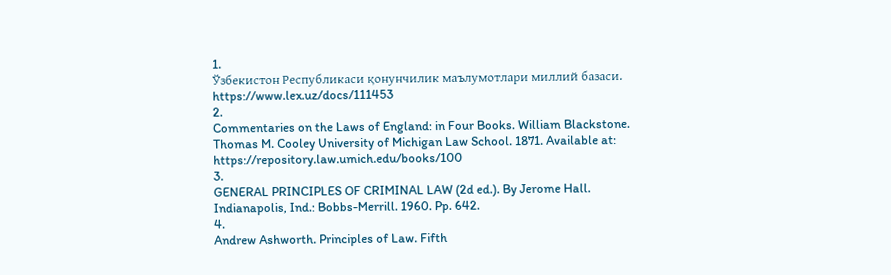1.
Ўзбекистон Республикаси қонунчилик маълумотлари миллий базаси.
https://www.lex.uz/docs/111453
2.
Commentaries on the Laws of England: in Four Books. William Blackstone.
Thomas M. Cooley University of Michigan Law School. 1871. Available at:
https://repository.law.umich.edu/books/100
3.
GENERAL PRINCIPLES OF CRIMINAL LAW (2d ed.). By Jerome Hall.
Indianapolis, Ind.: Bobbs-Merrill. 1960. Pp. 642.
4.
Andrew Ashworth. Principles of Law. Fifth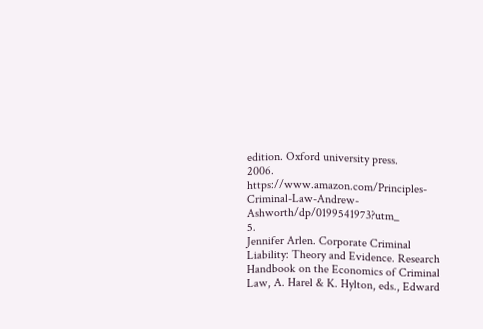edition. Oxford university press.
2006.
https://www.amazon.com/Principles-Criminal-Law-Andrew-
Ashworth/dp/0199541973?utm_
5.
Jennifer Arlen. Corporate Criminal Liability: Theory and Evidence. Research
Handbook on the Economics of Criminal Law, A. Harel & K. Hylton, eds., Edward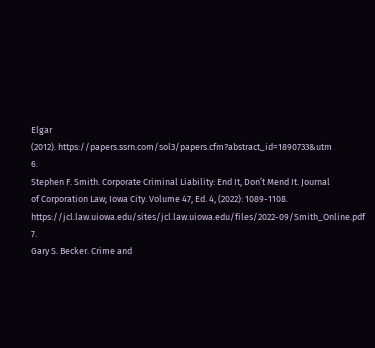Elgar
(2012). https://papers.ssrn.com/sol3/papers.cfm?abstract_id=1890733&utm
6.
Stephen F. Smith. Corporate Criminal Liability: End It, Don’t Mend It. Journal
of Corporation Law; Iowa City. Volume 47, Ed. 4, (2022): 1089-1108.
https://jcl.law.uiowa.edu/sites/jcl.law.uiowa.edu/files/2022-09/Smith_Online.pdf
7.
Gary S. Becker. Crime and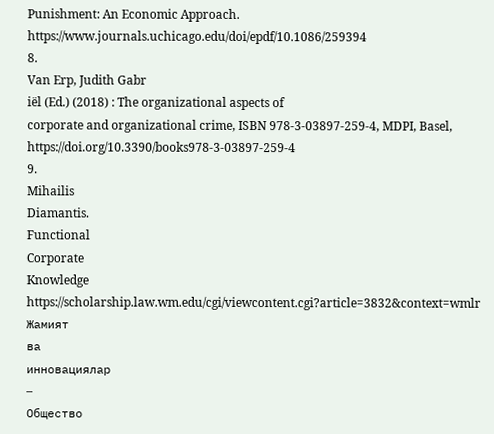Punishment: An Economic Approach.
https://www.journals.uchicago.edu/doi/epdf/10.1086/259394
8.
Van Erp, Judith Gabr
iël (Ed.) (2018) : The organizational aspects of
corporate and organizational crime, ISBN 978-3-03897-259-4, MDPI, Basel,
https://doi.org/10.3390/books978-3-03897-259-4
9.
Mihailis
Diamantis.
Functional
Corporate
Knowledge
https://scholarship.law.wm.edu/cgi/viewcontent.cgi?article=3832&context=wmlr
Жамият
ва
инновациялар
–
Общество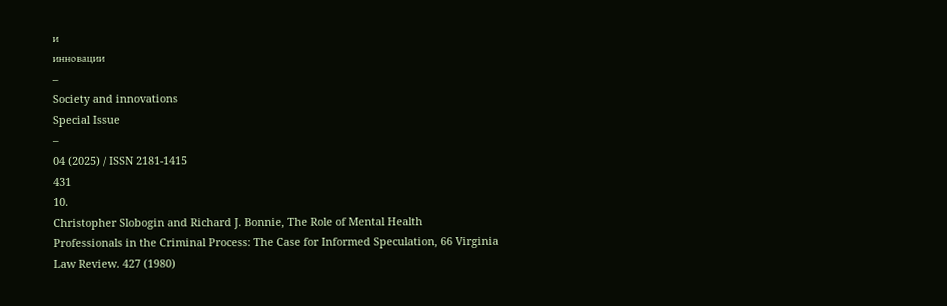и
инновации
–
Society and innovations
Special Issue
–
04 (2025) / ISSN 2181-1415
431
10.
Christopher Slobogin and Richard J. Bonnie, The Role of Mental Health
Professionals in the Criminal Process: The Case for Informed Speculation, 66 Virginia
Law Review. 427 (1980)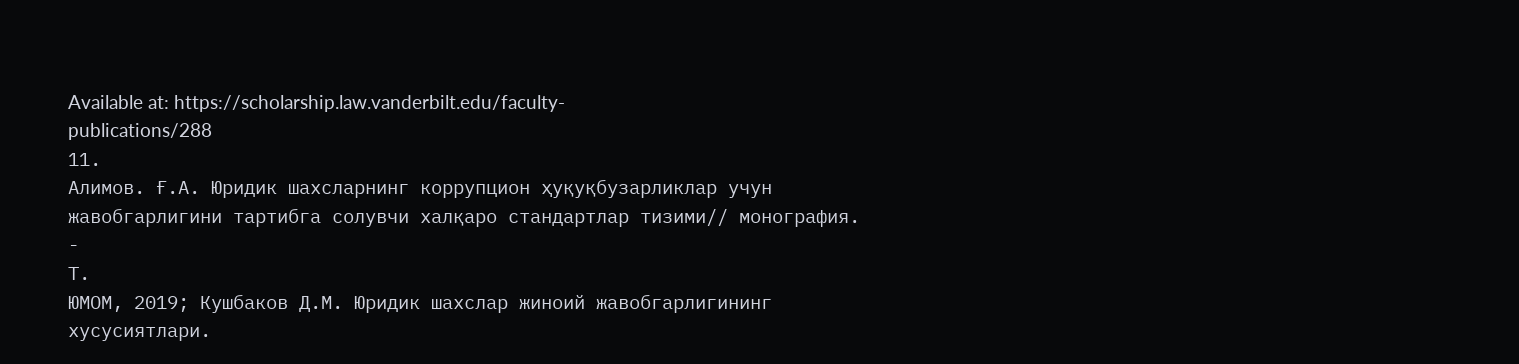Available at: https://scholarship.law.vanderbilt.edu/faculty-
publications/288
11.
Алимов. Ғ.А. Юридик шахсларнинг коррупцион ҳуқуқбузарликлар учун
жавобгарлигини тартибга солувчи халқаро стандартлар тизими// монография.
-
Т.
ЮМОМ, 2019; Кушбаков Д.М. Юридик шахслар жиноий жавобгарлигининг
хусусиятлари.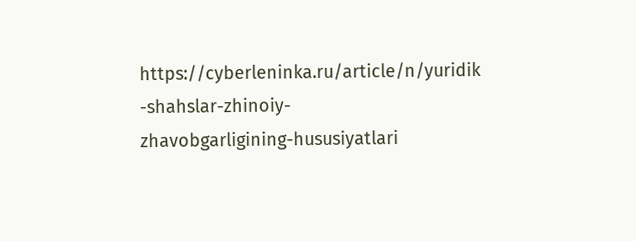https://cyberleninka.ru/article/n/yuridik
-shahslar-zhinoiy-
zhavobgarligining-hususiyatlari